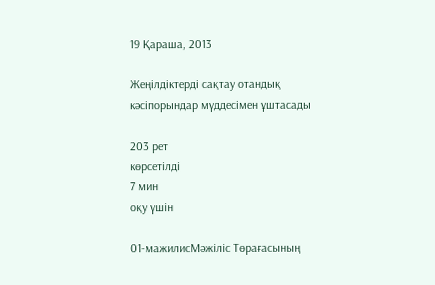19 Қараша, 2013

Жеңілдіктерді сақтау отандық кәсіпорындар мүддесімен ұштасады

203 рет
көрсетілді
7 мин
оқу үшін

01-мажилисМәжіліс Төрағасының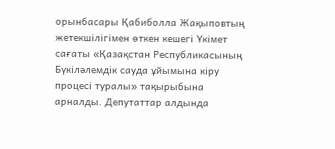орынбасары Қабиболла Жақыповтың жетекшілігімен өткен кешегі Үкімет сағаты «Қазақстан Республикасының Бүкіләлемдік сауда ұйымына кіру процесі туралы» тақырыбына арналды. Депутаттар алдында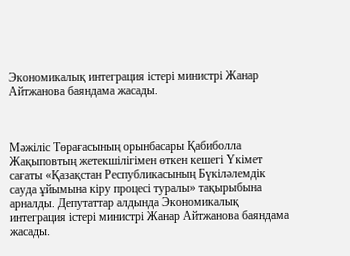Экономикалық интеграция істері министрі Жанар Айтжанова баяндама жасады.



Мәжіліс Төрағасының орынбасары Қабиболла Жақыповтың жетекшілігімен өткен кешегі Үкімет сағаты «Қазақстан Республикасының Бүкіләлемдік сауда ұйымына кіру процесі туралы» тақырыбына арналды. Депутаттар алдында Экономикалық интеграция істері министрі Жанар Айтжанова баяндама жасады.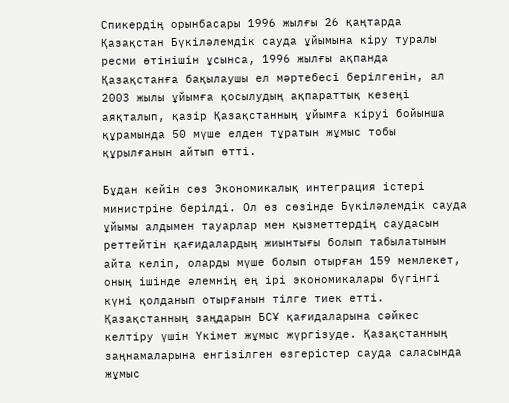Спикердің орынбасары 1996 жылғы 26 қаңтарда Қазақстан Бүкіләлемдік сауда ұйымына кіру туралы ресми өтінішін ұсынса, 1996 жылғы ақпанда Қазақстанға бақылаушы ел мәртебесі берілгенін, ал 2003 жылы ұйымға қосылудың ақпараттық кезеңі аяқталып, қазір Қазақстанның ұйымға кіруі бойынша құрамында 50 мүше елден тұратын жұмыс тобы құрылғанын айтып өтті.

Бұдан кейін сөз Экономикалық интеграция істері министріне берілді. Ол өз сөзінде Бүкіләлемдік сауда ұйымы алдымен тауарлар мен қызметтердің саудасын реттейтін қағидалардың жиынтығы болып табылатынын айта келіп, оларды мүше болып отырған 159 мемлекет, оның ішінде әлемнің ең ірі экономикалары бүгінгі күні қолданып отырғанын тілге тиек етті. Қазақстанның заңдарын БСҰ қағидаларына сәйкес келтіру үшін Үкімет жұмыс жүргізуде. Қазақстанның заңнамаларына енгізілген өзгерістер сауда саласында жұмыс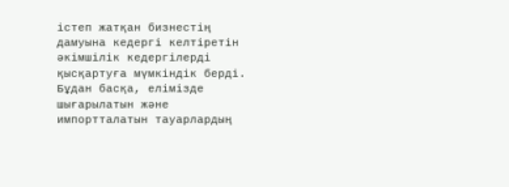істеп жатқан бизнестің дамуына кедергі келтіретін әкімшілік кедергілерді қысқартуға мүмкіндік берді. Бұдан басқа, елімізде шығарылатын және импортталатын тауарлардың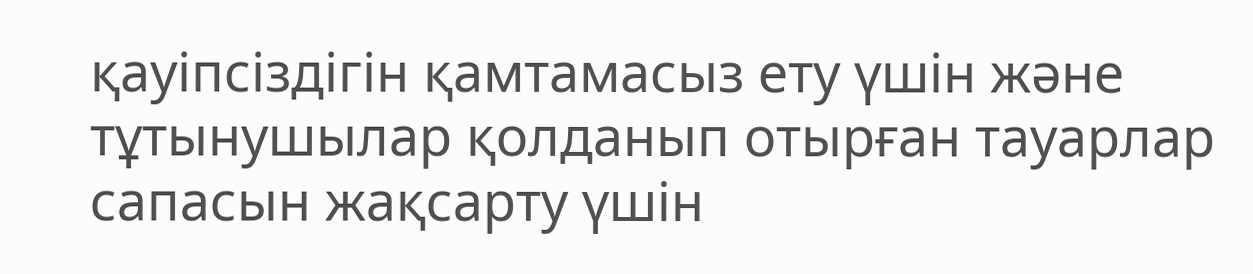қауіпсіздігін қамтамасыз ету үшін және тұтынушылар қолданып отырған тауарлар сапасын жақсарту үшін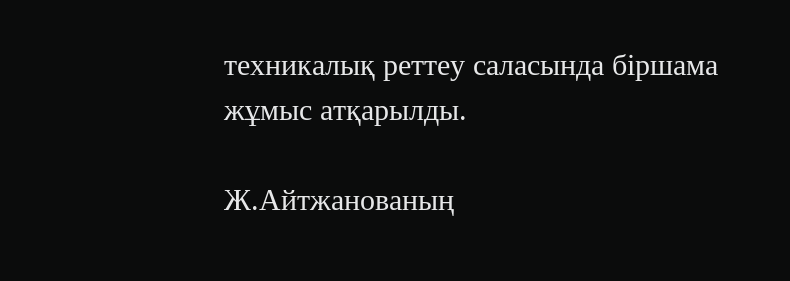техникалық реттеу саласында біршама жұмыс атқарылды.

Ж.Айтжанованың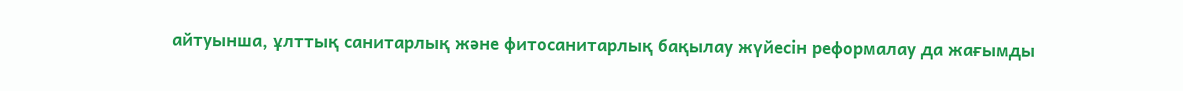айтуынша, ұлттық санитарлық және фитосанитарлық бақылау жүйесін реформалау да жағымды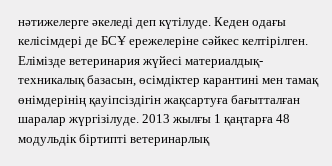нәтижелерге әкеледі деп күтілуде. Кеден одағы келісімдері де БСҰ ережелеріне сәйкес келтірілген. Елімізде ветеринария жүйесі материалдық-техникалық базасын, өсімдіктер карантині мен тамақ өнімдерінің қауіпсіздігін жақсартуға бағытталған шаралар жүргізілуде. 2013 жылғы 1 қаңтарға 48 модульдік біртипті ветеринарлық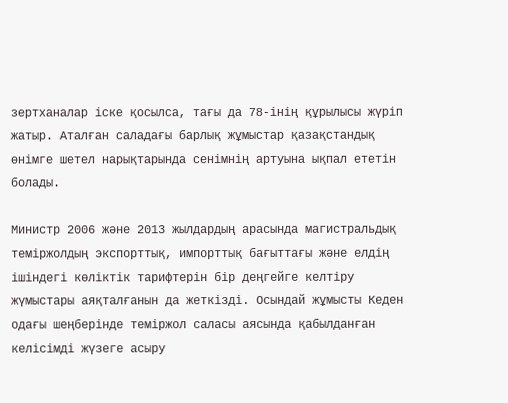зертханалар іске қосылса, тағы да 78-інің құрылысы жүріп жатыр. Аталған саладағы барлық жұмыстар қазақстандық өнімге шетел нарықтарында сенімнің артуына ықпал ететін болады.

Министр 2006 және 2013 жылдардың арасында магистральдық теміржолдың экспорттық, импорттық бағыттағы және елдің ішіндегі көліктік тарифтерін бір деңгейге келтіру жүмыстары аяқталғанын да жеткізді. Осындай жұмысты Кеден одағы шеңберінде теміржол саласы аясында қабылданған келісімді жүзеге асыру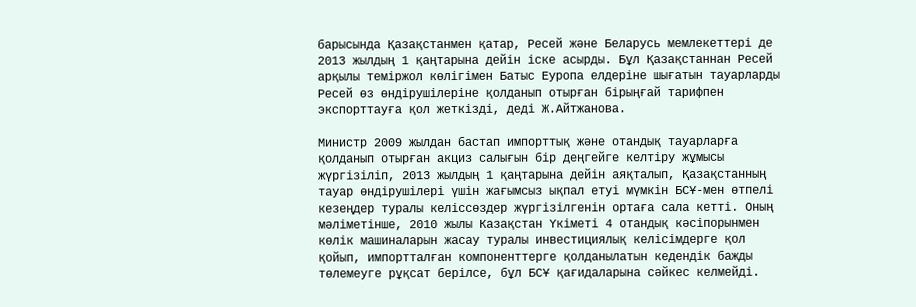барысында Қазақстанмен қатар, Ресей және Беларусь мемлекеттері де 2013 жылдың 1 қаңтарына дейін іске асырды. Бұл Қазақстаннан Ресей арқылы теміржол көлігімен Батыс Еуропа елдеріне шығатын тауарларды Ресей өз өндірушілеріне қолданып отырған бірыңғай тарифпен экспорттауға қол жеткізді, деді Ж.Айтжанова.

Министр 2009 жылдан бастап импорттық және отандық тауарларға қолданып отырған акциз салығын бір деңгейге келтіру жұмысы жүргізіліп, 2013 жылдың 1 қаңтарына дейін аяқталып, Қазақстанның тауар өндірушілері үшін жағымсыз ықпал етуі мүмкін БСҰ-мен өтпелі кезеңдер туралы келіссөздер жүргізілгенін ортаға сала кетті. Оның мәліметінше, 2010 жылы Казақстан Үкіметі 4 отандық кәсіпорынмен көлік машиналарын жасау туралы инвестициялық келісімдерге қол қойып, импортталған компоненттерге қолданылатын кедендік бажды төлемеуге рұқсат берілсе, бұл БСҰ қағидаларына сәйкес келмейді.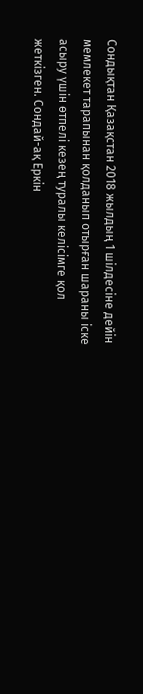Сондықтан Қазақстан 2018 жылдың 1 шілдесіне дейін мемлекет тарапынан қолданып отырған шараны іске асыру үшін өтпелі кезең туралы келісімге қол жеткізген. Сондай-ақ Еркін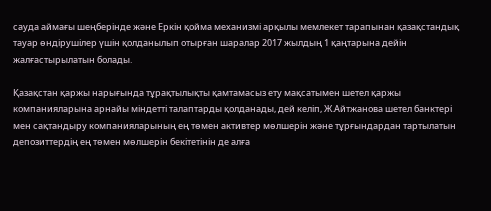сауда аймағы шеңберінде және Еркін қойма механизмі арқылы мемлекет тарапынан қазақстандық тауар өндірушілер үшін қолданылып отырған шаралар 2017 жылдың 1 қаңтарына дейін жалғастырылатын болады.

Қазақстан қаржы нарығында тұрақтылықты қамтамасыз ету мақсатымен шетел қаржы компанияларына арнайы міндетті талаптарды қолданады, дей келіп, Ж.Айтжанова шетел банктері мен сақтандыру компанияларының ең төмен активтер мөлшерін және тұрғындардан тартылатын депозиттердің ең төмен мөлшерін бекітетінін де алға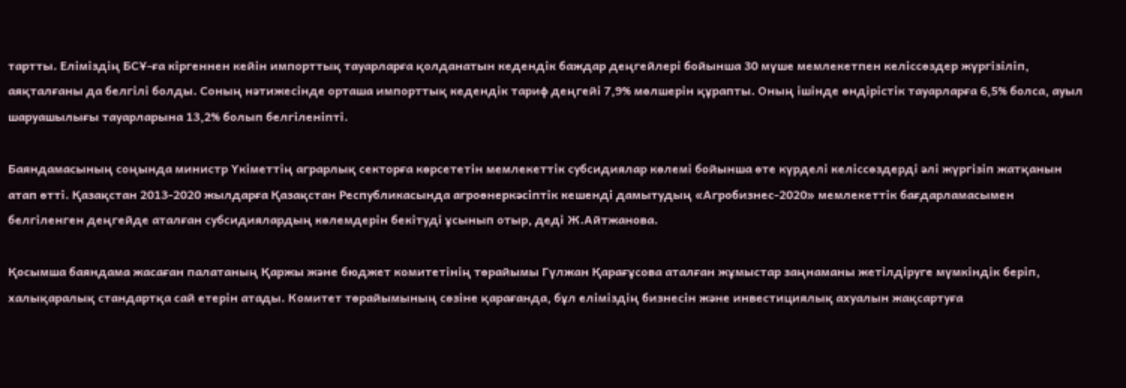тартты. Еліміздің БСҰ-ға кіргеннен кейін импорттық тауарларға қолданатын кедендік баждар деңгейлері бойынша 30 мүше мемлекетпен келіссөздер жүргізіліп, аяқталғаны да белгілі болды. Соның нәтижесінде орташа импорттық кедендік тариф деңгейі 7,9% мөлшерін құрапты. Оның ішінде өндірістік тауарларға 6,5% болса, ауыл шаруашылығы тауарларына 13,2% болып белгіленіпті.

Баяндамасының соңында министр Үкіметтің аграрлық секторға көрсететін мемлекеттік субсидиялар көлемі бойынша өте күрделі келіссөздерді әлі жүргізіп жатқанын атап өтті. Қазақстан 2013-2020 жылдарға Қазақстан Республикасында агроөнеркәсіптік кешенді дамытудың «Агробизнес-2020» мемлекеттік бағдарламасымен белгіленген деңгейде аталған субсидиялардың көлемдерін бекітуді ұсынып отыр, деді Ж.Айтжанова.

Қосымша баяндама жасаған палатаның Қаржы және бюджет комитетінің төрайымы Гүлжан Қарағұсова аталған жұмыстар заңнаманы жетілдіруге мүмкіндік беріп, халықаралық стандартқа сай етерін атады. Комитет төрайымының сөзіне қарағанда, бұл еліміздің бизнесін және инвестициялық ахуалын жақсартуға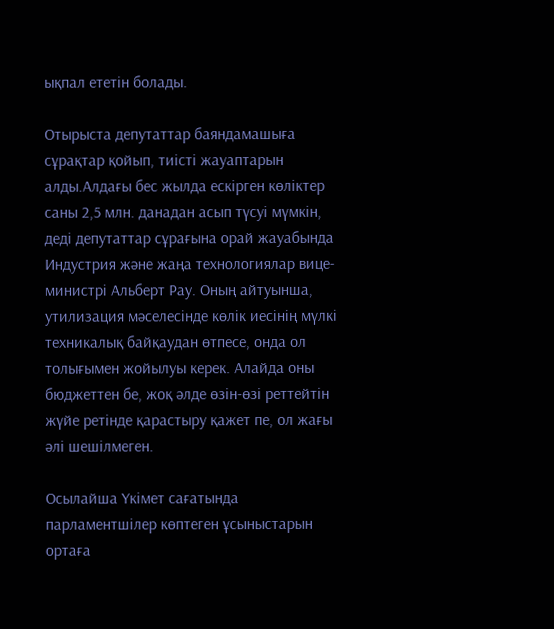ықпал ететін болады.

Отырыста депутаттар баяндамашыға сұрақтар қойып, тиісті жауаптарын алды.Алдағы бес жылда ескірген көліктер саны 2,5 млн. данадан асып түсуі мүмкін, деді депутаттар сұрағына орай жауабында Индустрия және жаңа технологиялар вице-министрі Альберт Рау. Оның айтуынша, утилизация мәселесінде көлік иесінің мүлкі техникалық байқаудан өтпесе, онда ол толығымен жойылуы керек. Алайда оны бюджеттен бе, жоқ әлде өзін-өзі реттейтін жүйе ретінде қарастыру қажет пе, ол жағы әлі шешілмеген.

Осылайша Үкімет сағатында парламентшілер көптеген ұсыныстарын ортаға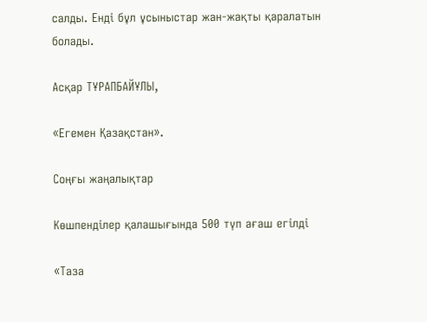салды. Енді бұл ұсыныстар жан-жақты қаралатын болады.

Асқар ТҰРАПБАЙҰЛЫ,

«Егемен Қазақстан».

Соңғы жаңалықтар

Көшпенділер қалашығында 500 түп ағаш егілді

«Таза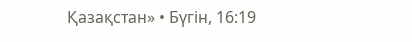Қазақстан» • Бүгін, 16:19